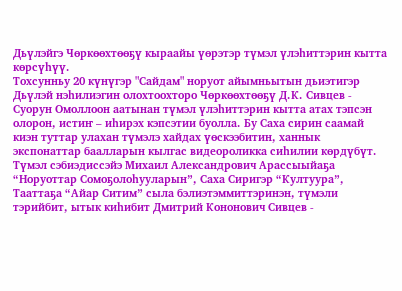Дьүлэйгэ Чөркөөхтөөҕү кыраайы үөрэтэр түмэл үлэһиттэрин кытта көрсүһүү.
Тохсунньу 20 күнүгэр "Сайдам" норуот айымньытын дьиэтигэр Дьүлэй нэһилиэгин олохтоохторо Чөркөөхтөөҕү Д.К. Сивцев - Суорун Омоллоон аатынан түмэл үлэһиттэрин кытта атах тэпсэн олорон, истиҥ – иһирэх кэпсэтии буолла. Бу Саха сирин саамай киэн туттар улахан түмэлэ хайдах үөскээбитин, ханнык экспонаттар баалларын кылгас видеороликка сиһилии көрдүбүт. Түмэл сэбиэдиссэйэ Михаил Александрович Арассыыйаҕа “Норуоттар Сомоҕолоһууларын”, Саха Сиригэр “Култуура”, Тааттаҕа “Айар Ситим” сыла бэлиэтэммиттэринэн, түмэли тэрийбит, ытык киһибит Дмитрий Кононович Сивцев -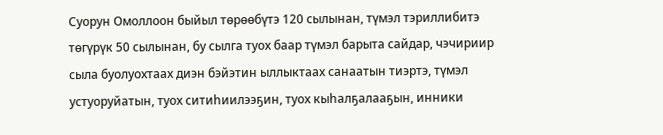Суорун Омоллоон быйыл төрөөбүтэ 120 сылынан, түмэл тэриллибитэ төгүрүк 50 сылынан, бу сылга туох баар түмэл барыта сайдар, чэчириир сыла буолуохтаах диэн бэйэтин ыллыктаах санаатын тиэртэ, түмэл устуоруйатын, туох ситиһиилээҕин, туох кыһалҕалааҕын, инники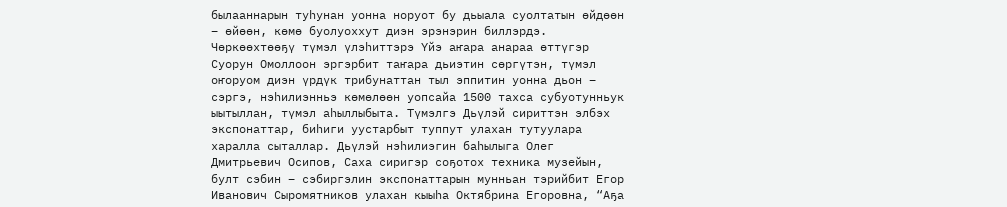былааннарын туһунан уонна норуот бу дьыала суолтатын өйдөөн – өйөөн, көмө буолуоххут диэн эрэнэрин биллэрдэ. Чөркөөхтөөҕү түмэл үлэһиттэрэ Үйэ аҥара анараа өттүгэр Суорун Омоллоон эргэрбит таҥара дьиэтин сөргүтэн, түмэл оҥоруом диэн үрдүк трибунаттан тыл эппитин уонна дьон – сэргэ, нэһилиэнньэ көмөлөөн уопсайа 1500 тахса субуотунньук ыытыллан, түмэл аһыллыбыта. Түмэлгэ Дьүлэй сириттэн элбэх экспонаттар, биһиги уустарбыт туппут улахан тутуулара харалла сыталлар. Дьүлэй нэһилиэгин баһылыга Олег Дмитрьевич Осипов, Саха сиригэр соҕотох техника музейын, булт сэбин – сэбиргэлин экспонаттарын мунньан тэрийбит Егор Иванович Сыромятников улахан кыыһа Октябрина Егоровна, “Аҕа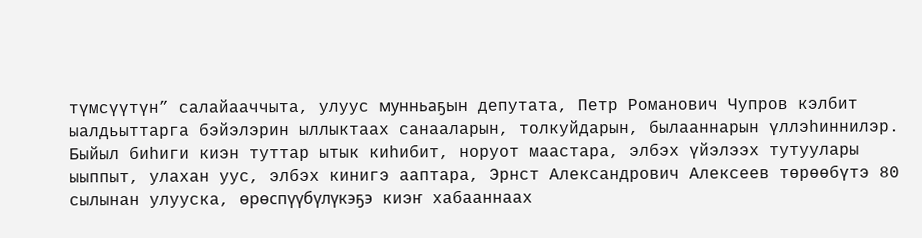түмсүүтүн” салайааччыта, улуус мунньаҕын депутата, Петр Романович Чупров кэлбит ыалдьыттарга бэйэлэрин ыллыктаах санааларын, толкуйдарын, былааннарын үллэһиннилэр. Быйыл биһиги киэн туттар ытык киһибит, норуот маастара, элбэх үйэлээх тутуулары ыыппыт, улахан уус, элбэх кинигэ ааптара, Эрнст Александрович Алексеев төрөөбүтэ 80 сылынан улууска, өрөспүүбүлүкэҕэ киэҥ хабааннаах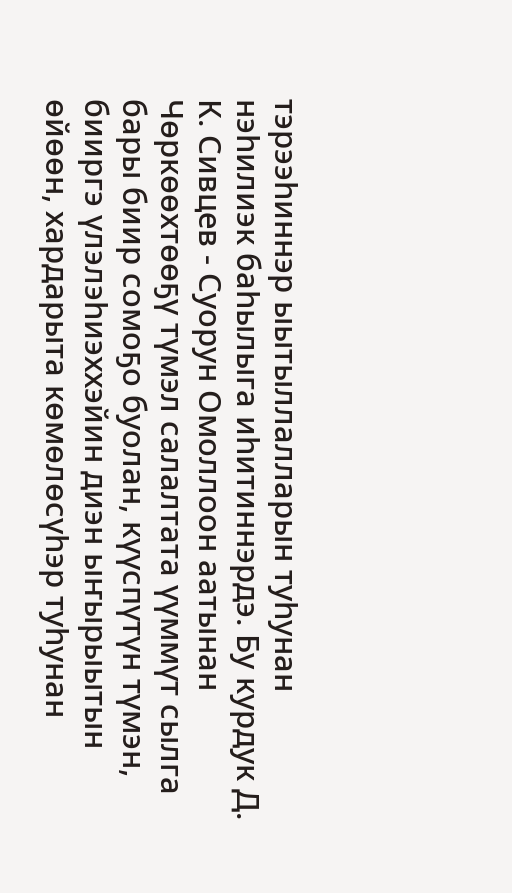тэрээһиннэр ыытыллалларын туһунан нэһилиэк баһылыга иһитиннэрдэ. Бу курдук Д. К. Сивцев - Суорун Омоллоон аатынан Чөркөөхтөөҕү түмэл салалтата үүммүт сылга бары биир сомоҕо буолан, күүспүтүн түмэн, бииргэ үлэлэһиэххэйин диэн ыҥырыытын өйөөн, хардарыта көмөлөсүһэр туһунан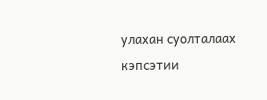улахан суолталаах кэпсэтии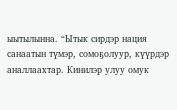ыытылынна. “Ытык сирдэр нация санаатын түмэр, сомоҕолуур, күүрдэр аналлаахтар. Кинилэр улуу омук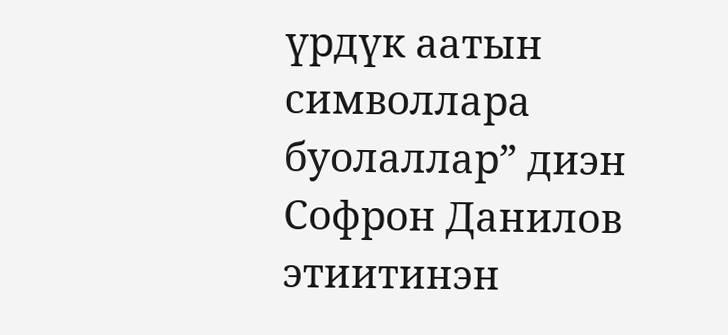үрдүк аатын символлара буолаллар” диэн Софрон Данилов этиитинэн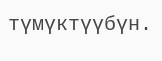түмүктүүбүн.